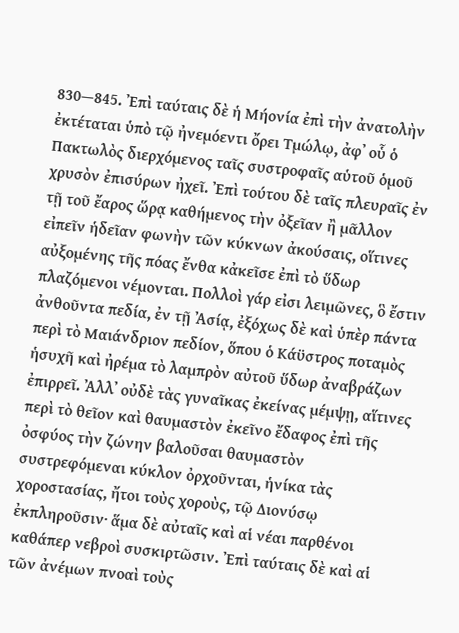830—845. Ἐπὶ ταύταις δὲ ἡ Μήονία ἐπὶ τὴν ἀνατολὴν ἐκτέταται ὑπὸ τῷ ἠνεμόεντι ὄρει Τμώλῳ, ἀφ᾿ οὗ ὁ Πακτωλὸς διερχόμενος ταῖς συστροφαῖς αὑτοῦ ὁμοῦ χρυσὸν ἐπισύρων ἠχεῖ. Ἐπὶ τούτου δὲ ταῖς πλευραῖς ἐν τῇ τοῦ ἔαρος ὥρᾳ καθήμενος τὴν ὀξεῖαν ἢ μᾶλλον εἰπεῖν ἡδεῖαν φωνὴν τῶν κύκνων ἀκούσαις, οἵτινες αὐξομένης τῆς πόας ἔνθα κἀκεῖσε ἐπὶ τὸ ὕδωρ πλαζόμενοι νέμονται. Πολλοὶ γάρ εἰσι λειμῶνες, ὃ ἔστιν ἀνθοῦντα πεδία, ἐν τῇ Ἀσίᾳ, ἐξόχως δὲ καὶ ὑπὲρ πάντα περὶ τὸ Μαιάνδριον πεδίον, ὅπου ὁ Κάϋστρος ποταμὸς ἡσυχῆ καὶ ἠρέμα τὸ λαμπρὸν αὐτοῦ ὕδωρ ἀναβράζων ἐπιρρεῖ. Ἀλλ᾿ οὐδὲ τὰς γυναῖκας ἐκείνας μέμψῃ, αἵτινες περὶ τὸ θεῖον καὶ θαυμαστὸν ἐκεῖνο ἔδαφος ἐπὶ τῆς ὀσφύος τὴν ζώνην βαλοῦσαι θαυμαστὸν συστρεφόμεναι κύκλον ὀρχοῦνται, ἡνίκα τὰς χοροστασίας, ἤτοι τοὺς χοροὺς, τῷ Διονύσῳ ἐκπληροῦσιν· ἅμα δὲ αὐταῖς καὶ αἱ νέαι παρθένοι καθάπερ νεβροὶ συσκιρτῶσιν. Ἐπὶ ταύταις δὲ καὶ αἱ τῶν ἀνέμων πνοαὶ τοὺς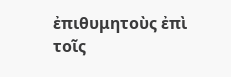ἐπιθυμητοὺς ἐπὶ τοῖς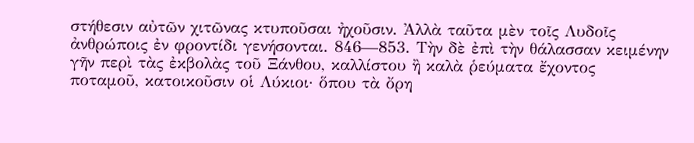στήθεσιν αὐτῶν χιτῶνας κτυποῦσαι ἠχοῦσιν. Ἀλλὰ ταῦτα μὲν τοῖς Λυδοῖς ἀνθρώποις ἐν φροντίδι γενήσονται. 846—853. Τὴν δὲ ἐπὶ τὴν θάλασσαν κειμένην γῆν περὶ τὰς ἐκβολὰς τοῦ Ξάνθου, καλλίστου ἢ καλὰ ῥεύματα ἔχοντος ποταμοῦ, κατοικοῦσιν οἱ Λύκιοι· ὅπου τὰ ὄρη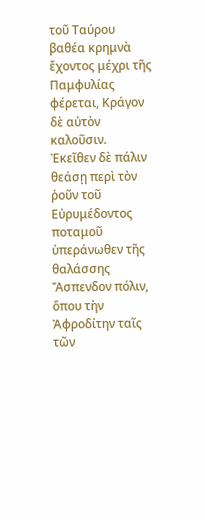τοῦ Ταύρου βαθέα κρημνὰ ἔχοντος μέχρι τῆς Παμφυλίας φέρεται, Κράγον δὲ αὐτὸν καλοῦσιν. Ἐκεῖθεν δὲ πάλιν θεάσῃ περὶ τὸν ῥοῦν τοῦ Εὐρυμέδοντος ποταμοῦ ὑπεράνωθεν τῆς θαλάσσης Ἄσπενδον πόλιν, ὅπου τὴν Ἀφροδίτην ταῖς τῶν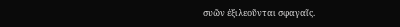συῶν ἐξιλεοῦνται σφαγαῖς.